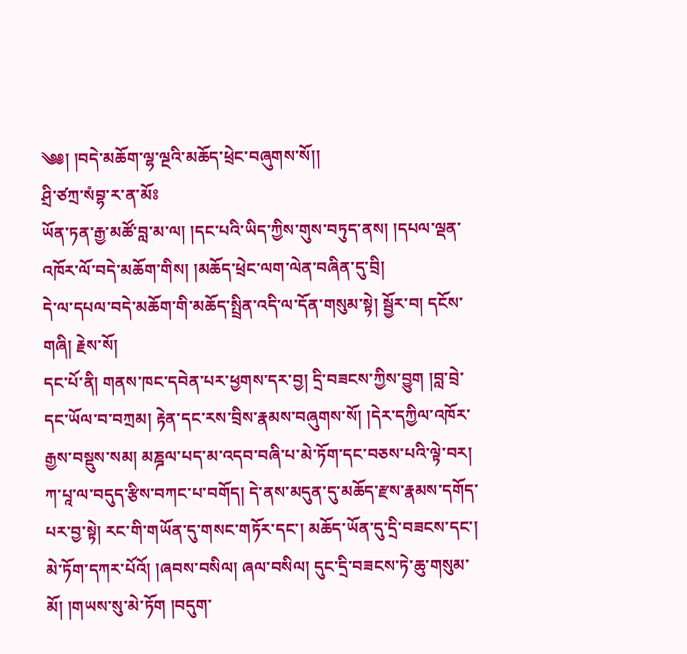༄༅། །བདེ་མཆོག་ལྷ་ལྔའི་མཆོད་ཕྲེང་བཞུགས་སོ།།
ཤྲི་ཙཀྲ་སཾབྷ་ར་ན་མོཿ
ཡོན་ཏན་རྒྱ་མཚོ་བླ་མ་ལ། །དང་པའི་ཡིད་ཀྱིས་གུས་བཏུད་ནས། །དཔལ་ལྡན་འཁོར་ལོ་བདེ་མཆོག་གིས། །མཆོད་ཕྲེང་ལག་ལེན་བཞིན་དུ་བྲི།
དེ་ལ་དཔལ་བདེ་མཆོག་གི་མཆོད་སྤྲིན་འདི་ལ་དོན་གསུམ་སྟེ། སྦྱོར་བ། དངོས་གཞི། རྗེས་སོ།
དང་པོ་ནི། གནས་ཁང་དབེན་པར་ཕྱགས་དར་བྱ། དྲི་བཟངས་ཀྱིས་བྱུག །བླ་བྲེ་དང་ཡོལ་བ་བཀྲམ། རྟེན་དང་རས་བྲིས་རྣམས་བཞུགས་སོ། །དེར་དཀྱིལ་འཁོར་རྒྱས་བསྡུས་སམ། མཎྜལ་པད་མ་འདབ་བཞི་པ་མེ་ཏོག་དང་བཅས་པའི་ལྟེ་བར། ཀ་པཱ་ལ་བདུད་རྩིས་བཀང་པ་བགོད། དེ་ནས་མདུན་དུ་མཆོད་རྫས་རྣམས་དགོད་པར་བྱ་སྟེ། རང་གི་གཡོན་དུ་གསང་གཏོར་དང་། མཆོད་ཡོན་དུ་དྲི་བཟངས་དང་། མེ་ཏོག་དཀར་པོའོ། །ཞབས་བསིལ། ཞལ་བསིལ། དུང་དྲི་བཟངས་ཏེ་ཆུ་གསུམ་མོ། །གཡས་སུ་མེ་ཏོག །བདུག་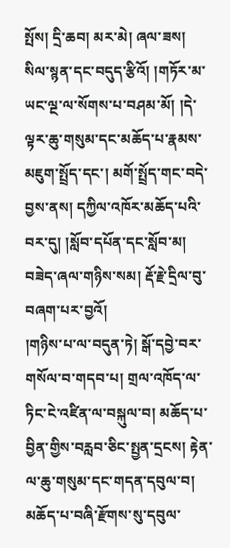སྤོས། དྲི་ཆབ། མར་མེ། ཞལ་ཟས། སིལ་སྙན་དང་བདུད་རྩིའོ། །གཏོར་མ་ཡང་ལྔ་ལ་སོགས་པ་བཤམ་མོ། །དེ་ལྟར་ཆུ་གསུམ་དང་མཆོད་པ་རྣམས་མཇུག་སྤྲོད་དང་། མགོ་སྤྲོད་གང་བདེ་བྱས་ནས། དཀྱིལ་འཁོར་མཆོད་པའི་བར་དུ། །སློབ་དཔོན་དང་སློབ་མ། བཟེད་ཞལ་གཉིས་སམ། རྡོ་རྗེ་དྲིལ་བུ་བཞག་པར་བྱའོ།
།གཉིས་པ་ལ་བདུན་ཏེ། སྒོ་དབྱེ་བར་གསོལ་བ་གདབ་པ། གྲལ་འཁོད་ལ་ཏིང་ངེ་འཛིན་ལ་བསྐུལ་བ། མཆོད་པ་བྱིན་གྱིས་བརླབ་ཅིང་སྤྱན་དྲངས། རྟེན་ལ་ཆུ་གསུམ་དང་གདན་དབུལ་བ། མཆོད་པ་བཞི་རྫོགས་སུ་དབུལ་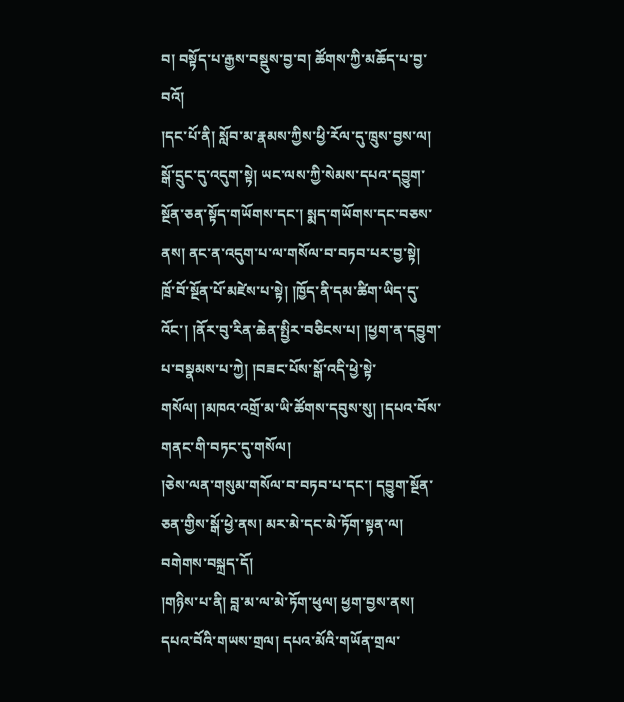བ། བསྟོད་པ་རྒྱས་བསྡུས་བྱ་བ། ཚོགས་ཀྱི་མཆོད་པ་བྱ་བའོ།
།དང་པོ་ནི། སློབ་མ་རྣམས་ཀྱིས་ཕྱི་རོལ་དུ་ཁྲུས་བྱས་ལ། སྒོ་དྲུང་དུ་འདུག་སྟེ། ཡང་ལས་ཀྱི་སེམས་དཔའ་དབྱུག་སྔོན་ཅན་སྟོད་གཡོགས་དང་། སྨད་གཡོགས་དང་བཅས་ནས། ནང་ན་འདུག་པ་ལ་གསོལ་བ་བཏབ་པར་བྱ་སྟེ།
ཁྲོ་བོ་སྔོན་པོ་མཛེས་པ་སྟེ། །ཁྱོད་ནི་དམ་ཚིག་ཡིད་དུ་འོང་། །ནོར་བུ་རིན་ཆེན་སྤྱིར་བཅིངས་པ། །ཕྱག་ན་དབྱུག་པ་བསྣམས་པ་ཀྱེ། །བཟང་པོས་སྒོ་འདི་ཕྱེ་སྟེ་གསོལ། །མཁའ་འགྲོ་མ་ཡི་ཚོགས་དབུས་སུ། །དཔའ་བོས་གནང་གི་བཏང་དུ་གསོལ།
།ཅེས་ལན་གསུམ་གསོལ་བ་བཏབ་པ་དང་། དབྱུག་སྔོན་ཅན་གྱིས་སྒོ་ཕྱེ་ནས། མར་མེ་དང་མེ་ཏོག་སྟན་ལ། བགེགས་བསྐྲད་དོ།
།གཉིས་པ་ནི། བླ་མ་ལ་མེ་ཏོག་ཕུལ། ཕྱག་བྱས་ནས། དཔའ་བོའི་གཡས་གྲལ། དཔའ་མོའི་གཡོན་གྲལ་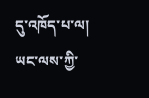དུ་འཁོད་པ་ལ། ཡང་ལས་ཀྱི་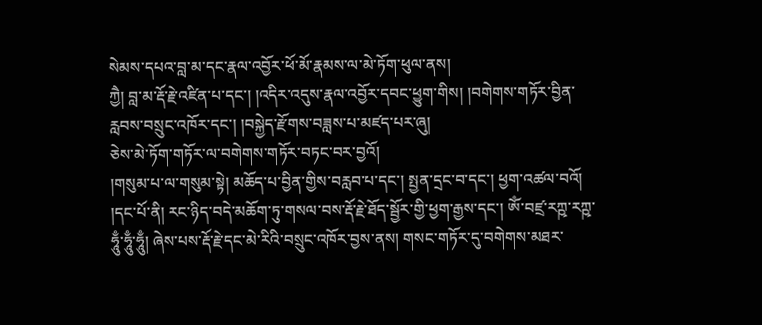སེམས་དཔའ་བླ་མ་དང་རྣལ་འབྱོར་ཕོ་མོ་རྣམས་ལ་མེ་ཏོག་ཕུལ་ནས།
ཀྱཻ། བླ་མ་རྡོ་རྗེ་འཛིན་པ་དང་། །འདིར་འདུས་རྣལ་འབྱོར་དབང་ཕྱུག་གིས། །བགེགས་གཏོར་བྱིན་རླབས་བསྲུང་འཁོར་དང་། །བསྐྱེད་རྫོགས་བཟླས་པ་མཛད་པར་ཞུ།
ཅེས་མེ་ཏོག་གཏོར་ལ་བགེགས་གཏོར་བཏང་བར་བྱའོ།
།གསུམ་པ་ལ་གསུམ་སྟེ། མཆོད་པ་བྱིན་གྱིས་བརླབ་པ་དང་། སྤྱན་དྲང་བ་དང་། ཕྱག་འཚལ་བའོ།
།དང་པོ་ནི། རང་ཉིད་བདེ་མཆོག་ཏུ་གསལ་བས་རྡོ་རྗེ་ཐོད་སྦྱོར་གྱི་ཕྱག་རྒྱས་དང་། ཨོཾ་བཛྲ་རཀྵ་རཀྵ་ཧཱུྃ་ཧཱུྃ་ཧཱུྃ། ཞེས་པས་རྡོ་རྗེ་དང་མེ་རིའི་བསྲུང་འཁོར་བྱས་ནས། གསང་གཏོར་དུ་བགེགས་མཐར་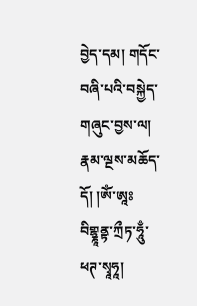བྱེད་དམ། གདོང་བཞི་པའི་བསྐྱེད་གཞུང་བྱས་ལ། རྣམ་ལྔས་མཆོད་དོ། །ཨོཾ་ཨཱཿབིགྷྣཱནྟ་ཀྲྀཏ་ཧཱུྃ་ཕཊ་སྭཱཧཱ།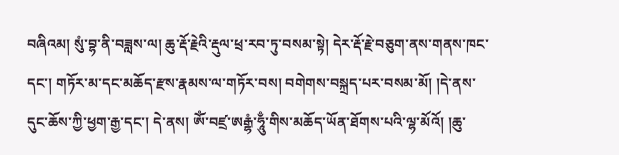བཞིའམ། སུཾ་བྷ་ནི་བཟླས་ལ། ཆུ་རྡོ་རྗེའི་རྡུལ་ཕྲ་རབ་ཏུ་བསམ་སྟེ། དེར་རྡོ་རྗེ་བཅུག་ནས་གནས་ཁང་དང་། གཏོར་མ་དང་མཆོད་རྫས་རྣམས་ལ་གཏོར་བས། བགེགས་བསྐྲད་པར་བསམ་མོ། །དེ་ནས་དུང་ཆོས་ཀྱི་ཕྱག་རྒྱ་དང་། དེ་ནས། ཨོཾ་བཛྲ་ཨརྒྷཾ་ཧཱུྃ་གིས་མཆོད་ཡོན་ཐོགས་པའི་ལྷ་མོའོ། །ཆུ་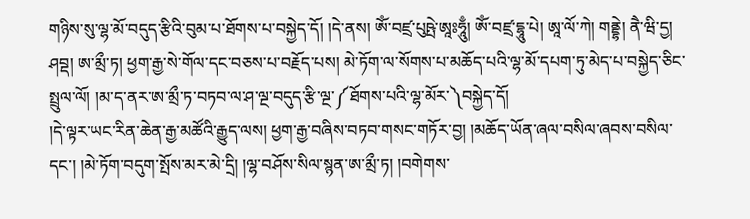གཉིས་སུ་ལྷ་མོ་བདུད་རྩིའི་བུམ་པ་ཐོགས་པ་བསྐྱེད་དོ། །དེ་ནས། ཨོཾ་བཛྲ་པུཥྤེ་ཨཱཿཧཱུྃ། ཨོཾ་བཛྲ་དྷཱུ་པེ། ཨཱ་ལོ་ཀེ། གནྡྷེ། ནཻ་ཝི་དྱ། ཤབྡ། ཨ་མྲྀ་ཏ། ཕྱག་རྒྱ་སེ་གོལ་དང་བཅས་པ་བརྗོད་པས། མེ་ཏོག་ལ་སོགས་པ་མཆོད་པའི་ལྷ་མོ་དཔག་ཏུ་མེད་པ་བསྐྱེད་ཅིང་སྤྲུལ་ལོ། །མ་ད་ནར་ཨ་མྲྀ་ཏ་བཏབ་ལ་ཤ་ལྔ་བདུད་རྩི་ལྔ་༼ཐོགས་པའི་ལྷ་མོར་༽བསྐྱེད་དོ།
།དེ་ལྟར་ཡང་རིན་ཆེན་རྒྱ་མཚོའི་རྒྱུད་ལས། ཕྱག་རྒྱ་བཞིས་བཏབ་གསང་གཏོར་བྱ། །མཆོད་ཡོན་ཞལ་བསིལ་ཞབས་བསིལ་དང་། །མེ་ཏོག་བདུག་སྤོས་མར་མེ་དྲི། །ལྷ་བཤོས་སིལ་སྙན་ཨ་མྲྀ་ཏ། །བགེགས་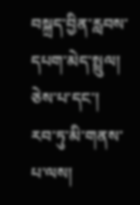བསྐྲད་བྱིན་རླབས་དཔག་མེད་སྤྲུལ། ཅེས་པ་དང་།
རབ་ཏུ་མི་གནས་པ་ལས།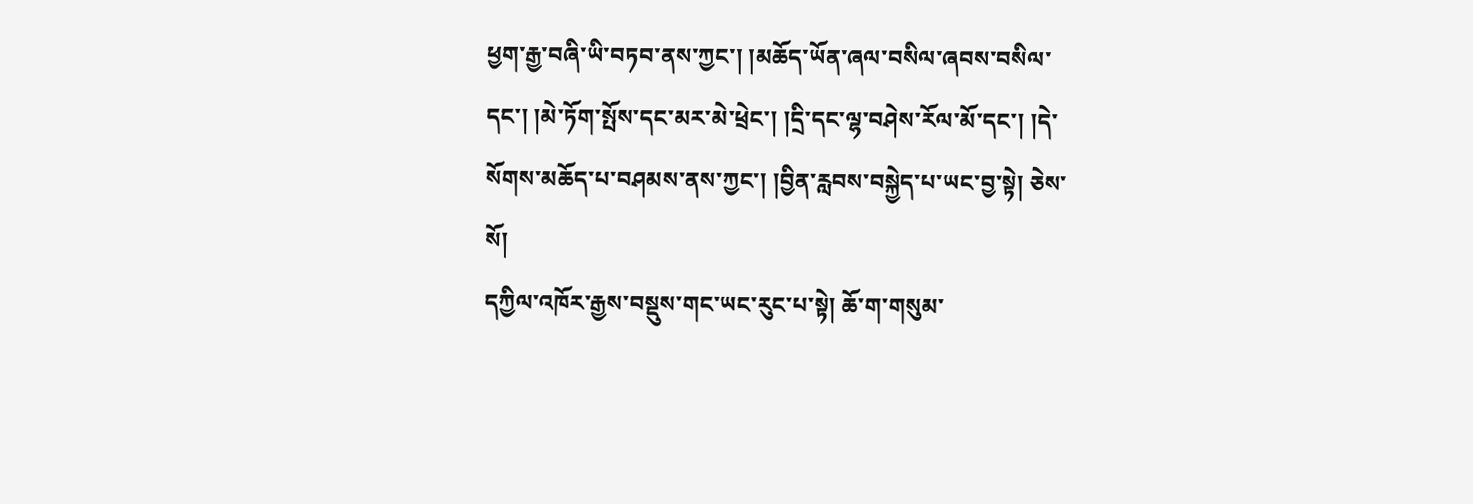ཕྱག་རྒྱ་བཞི་ཡི་བཏབ་ནས་ཀྱང་། །མཆོད་ཡོན་ཞལ་བསིལ་ཞབས་བསིལ་དང་། །མེ་ཏོག་སྤོས་དང་མར་མེ་ཕྲེང་། །དྲི་དང་ལྷ་བཤེས་རོལ་མོ་དང་། །དེ་སོགས་མཆོད་པ་བཤམས་ནས་ཀྱང་། །བྱིན་རླབས་བསྐྱེད་པ་ཡང་བྱ་སྟེ། ཅེས་སོ།
དཀྱིལ་འཁོར་རྒྱས་བསྡུས་གང་ཡང་རུང་པ་སྟེ། ཆོ་ག་གསུམ་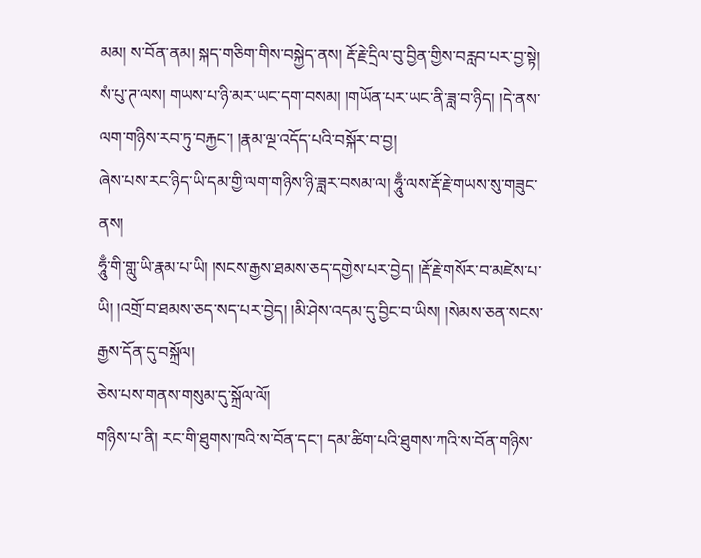མམ། ས་བོན་ནམ། སྐད་གཅིག་གིས་བསྐྱེད་ནས། རྡོ་རྗེ་དྲིལ་བུ་བྱིན་གྱིས་བརླབ་པར་བྱ་སྟེ།
སཾ་པུ་ཊ་ལས། གཡས་པ་ཉི་མར་ཡང་དག་བསམ། །གཡོན་པར་ཡང་ནི་ཟླ་བ་ཉིད། །དེ་ནས་ལག་གཉིས་རབ་ཏུ་བརྐྱང་། །རྣམ་ལྔ་འདོད་པའི་བསྐོར་བ་བྱ།
ཞེས་པས་རང་ཉིད་ཡི་དམ་གྱི་ལག་གཉིས་ཉི་ཟླར་བསམ་ལ། ཧཱུྃ་ལས་རྡོ་རྗེ་གཡས་སུ་གཟུང་ནས།
ཧཱུྃ་གི་གླུ་ཡི་རྣམ་པ་ཡི། །སངས་རྒྱས་ཐམས་ཅད་དགྱེས་པར་བྱེད། །རྡོ་རྗེ་གསོར་བ་མཛེས་པ་ཡི། །འགྲོ་བ་ཐམས་ཅད་སད་པར་བྱེད། །མི་ཤེས་འདམ་དུ་བྱིང་བ་ཡིས། །སེམས་ཅན་སངས་རྒྱས་དོན་དུ་བསྐྲོལ།
ཅེས་པས་གནས་གསུམ་དུ་སྐྲོལ་ལོ།
གཉིས་པ་ནི། རང་གི་ཐུགས་ཁའི་ས་བོན་དང་། དམ་ཚིག་པའི་ཐུགས་ཀའི་ས་བོན་གཉིས་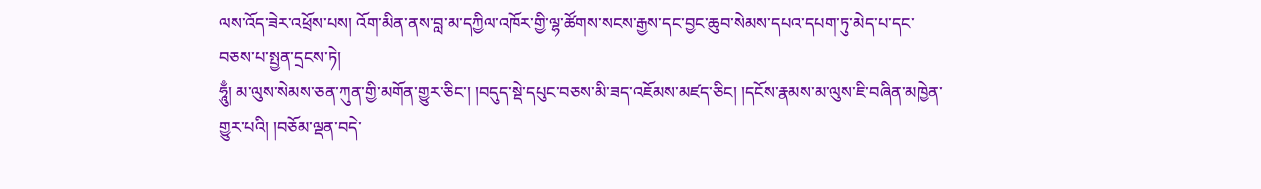ལས་འོད་ཟེར་འཕྲོས་པས། འོག་མིན་ནས་བླ་མ་དཀྱིལ་འཁོར་གྱི་ལྷ་ཚོགས་སངས་རྒྱས་དང་བྱང་ཆུབ་སེམས་དཔའ་དཔག་ཏུ་མེད་པ་དང་བཅས་པ་སྤྱན་དྲངས་ཏེ།
ཧཱུྃ། མ་ལུས་སེམས་ཅན་ཀུན་གྱི་མགོན་གྱུར་ཅིང་། །བདུད་སྡེ་དཔུང་བཅས་མི་ཟད་འཇོམས་མཛད་ཅིང། །དངོས་རྣམས་མ་ལུས་ཇི་བཞིན་མཁྱེན་གྱུར་པའི། །བཅོམ་ལྡན་བདེ་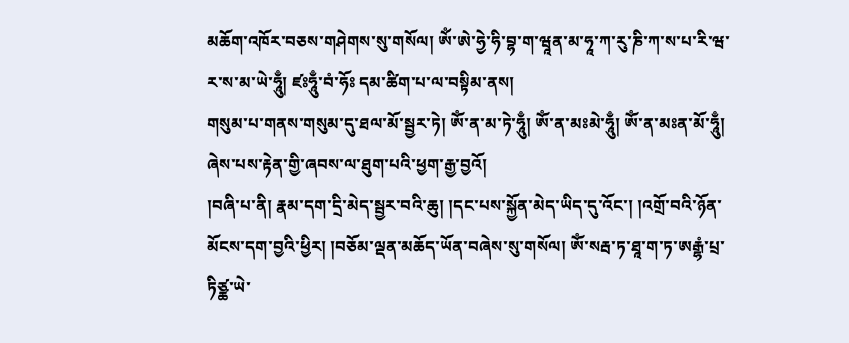མཆོག་འཁོར་བཅས་གཤེགས་སུ་གསོལ། ཨོཾ་ཨེ་ཧྱེ་ཧི་བྷ་ག་ཝཱན་མ་ཧཱ་ཀ་རུ་ཎི་ཀ་ས་པ་རི་ཝ་ར་ས་མ་ཡེ་ཧཱུྃ། ཛཿཧཱུྃ་བཾ་ཧོཿ དམ་ཚིག་པ་ལ་བསྟིམ་ནས།
གསུམ་པ་གནས་གསུམ་དུ་ཐལ་མོ་སྦྱར་ཏེ། ཨོཾ་ན་མ་ཏེ་ཧཱུྃ། ཨོཾ་ན་མཿམེ་ཧཱུྃ། ཨོཾ་ན་མཿན་མོ་ཧཱུྃ། ཞེས་པས་རྟེན་གྱི་ཞབས་ལ་ཐུག་པའི་ཕྱག་རྒྱ་བྱའོ།
།བཞི་པ་ནི། རྣམ་དག་དྲི་མེད་སྦྱར་བའི་ཆུ། །དང་པས་སྐྱོན་མེད་ཡིད་དུ་འོང་། །འགྲོ་བའི་ཉོན་མོངས་དག་བྱའི་ཕྱིར། །བཅོམ་ལྡན་མཆོད་ཡོན་བཞེས་སུ་གསོལ། ཨོཾ་སརྦ་ཏ་ཐཱ་ག་ཏ་ཨརྒྷཾ་པྲ་ཏིཙྪ་ཡེ་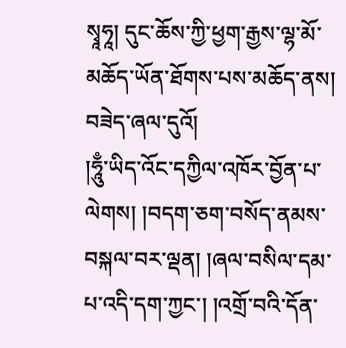སྭཱཧཱ། དུང་ཆོས་ཀྱི་ཕྱག་རྒྱས་ལྷ་མོ་མཆོད་ཡོན་ཐོགས་པས་མཆོད་ནས། བཟེད་ཞལ་དུའོ།
།ཧཱུྃ་ཡིད་འོང་དཀྱིལ་འཁོར་བྱོན་པ་ལེགས། །བདག་ཅག་བསོད་ནམས་བསྐལ་བར་ལྡན། །ཞལ་བསིལ་དམ་པ་འདི་དག་ཀྱང་། །འགྲོ་བའི་དོན་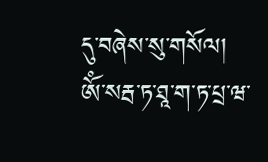དུ་བཞེས་སུ་གསོལ། ཨོཾ་སརྦ་ཏ་ཐཱ་ག་ཏ་པྲ་ཝ་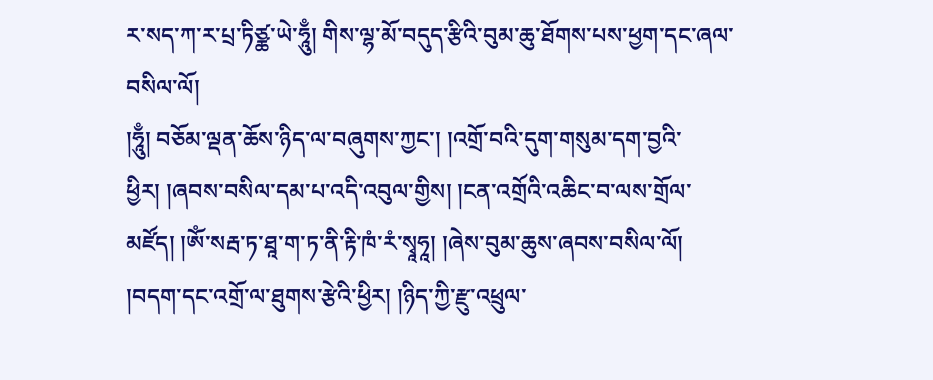ར་སད་ཀ་ར་པྲ་ཏིཙྪ་ཡེ་ཧཱུྃ། གིས་ལྷ་མོ་བདུད་རྩིའི་བུམ་ཆུ་ཐོགས་པས་ཕྱག་དང་ཞལ་བསིལ་ལོ།
།ཧཱུྃ། བཅོམ་ལྡན་ཆོས་ཉིད་ལ་བཞུགས་ཀྱང་། །འགྲོ་བའི་དུག་གསུམ་དག་བྱའི་ཕྱིར། །ཞབས་བསིལ་དམ་པ་འདི་འབུལ་གྱིས། །ངན་འགྲོའི་འཆིང་བ་ལས་གྲོལ་མཛོད། །ཨོཾ་སརྦ་ཏ་ཐཱ་ག་ཏ་ནི་རྟི་ཁཾ་རཾ་སྭཱཧཱ། །ཞེས་བུམ་ཆུས་ཞབས་བསིལ་ལོ།
།བདག་དང་འགྲོ་ལ་ཐུགས་རྩེའི་ཕྱིར། །ཉིད་ཀྱི་རྫུ་འཕྲུལ་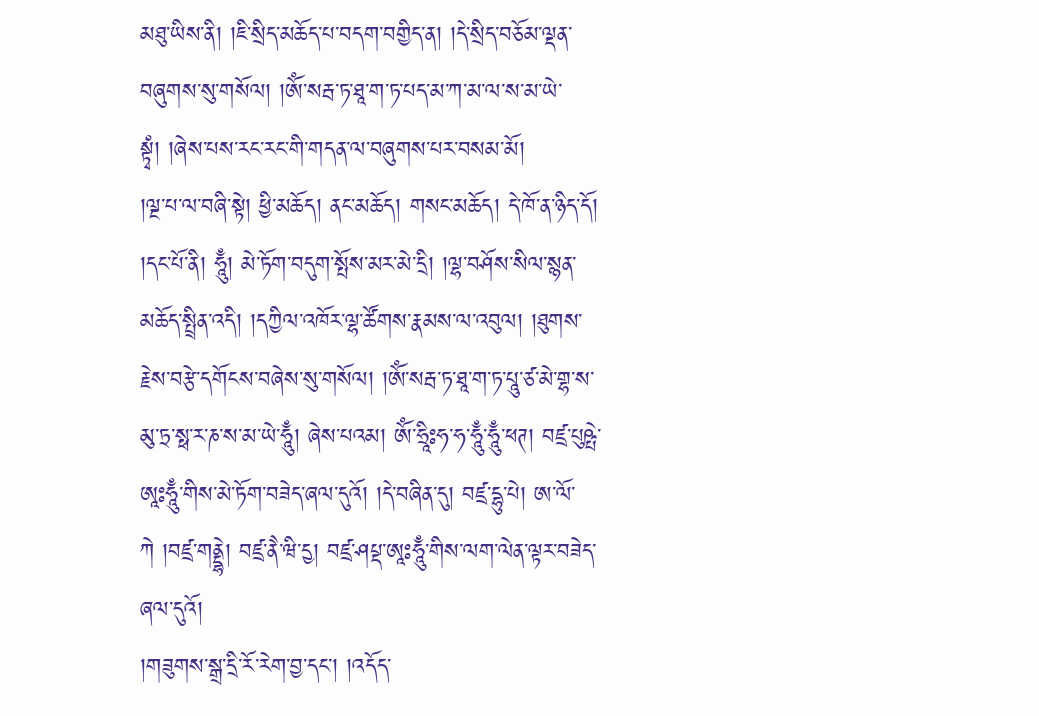མཐུ་ཡིས་ནི། །ཇི་སྲིད་མཆོད་པ་བདག་བགྱིད་ན། །དེ་སྲིད་བཅོམ་ལྡན་བཞུགས་སུ་གསོལ། །ཨོཾ་སརྦ་ཏ་ཐཱ་ག་ཏ་པད་མ་ཀ་མ་ལ་ས་མ་ཡེ་སྟྭཾ། །ཞེས་པས་རང་རང་གི་གདན་ལ་བཞུགས་པར་བསམ་མོ།
།ལྔ་པ་ལ་བཞི་སྟེ། ཕྱི་མཆོད། ནང་མཆོད། གསང་མཆོད། དེ་ཁོ་ན་ཉིད་དོ།
།དང་པོ་ནི། ཧཱུྃ། མེ་ཏོག་བདུག་སྤོས་མར་མེ་དྲི། །ལྷ་བཤོས་སིལ་སྙན་མཆོད་སྤྲིན་འདི། །དཀྱིལ་འཁོར་ལྷ་ཚོགས་རྣམས་ལ་འབུལ། །ཐུགས་རྗེས་བརྩེ་དགོངས་བཞེས་སུ་གསོལ། །ཨོཾ་སརྦ་ཏ་ཐཱ་ག་ཏ་པཱུ་ཙ་མེ་གྷ་ས་མུ་ཏྲ་སྥ་ར་ཎ་ས་མ་ཡེ་ཧཱུྃ། ཞེས་པའམ། ཨོཾ་ཧྲཱིཿཧ་ཧ་ཧཱུྃ་ཧཱུྃ་ཕཊ། བཛྲ་པུཥྤེ་ཨཱཿཧཱུྃ་གིས་མེ་ཏོག་བཟེད་ཞལ་དུའོ། །དེ་བཞིན་དུ། བཛྲ་དྷུ་པེ། ཨ་ལོ་ཀེ །བཛྲ་གནྡྷེ། བཛྲ་ནཻ་ཝི་དྱ། བཛྲ་ཤཔྡ་ཨཱཿཧཱུྃ་གིས་ལག་ལེན་ལྟར་བཟེད་ཞལ་དུའོ།
།གཟུགས་སྒྲ་དྲི་རོ་རེག་བྱ་དང་། །འདོད་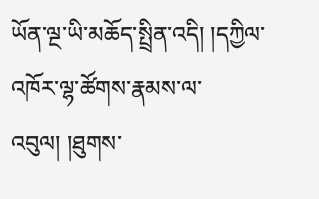ཡོན་ལྔ་ཡི་མཆོད་སྤྲིན་འདི། །དཀྱིལ་འཁོར་ལྷ་ཚོགས་རྣམས་ལ་འབུལ། །ཐུགས་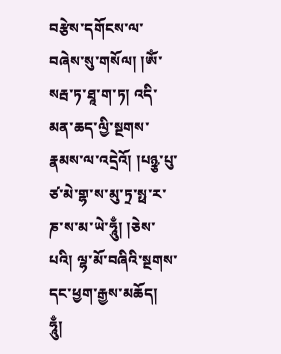བརྩེས་དགོངས་ལ་བཞེས་སུ་གསོལ། །ཨོཾ་སརྦ་ཏ་ཐཱ་ག་ཏ། འདི་མན་ཆད་ལྱི་སྔགས་རྣམས་ལ་འདྲེའོ། །པཉྩ་པུ་ཙ་མེ་གྷ་ས་མུ་ཏྲ་སྥ་ར་ཎ་ས་མ་ཡེ་ཧཱུྃ། །ཅེས་པའི། ལྷ་མོ་བཞིའི་སྔགས་དང་ཕྱག་རྒྱས་མཆོད།
ཧཱུྃ།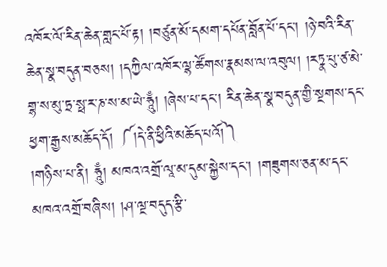འཁོར་ལོ་རིན་ཆེན་གླང་པོ་རྟ། །བཙུན་མོ་དམག་དཔོན་བློན་པོ་དང་། །ཉེ་བའི་རིན་ཆེན་སྣ་བདུན་བཅས། །དཀྱིལ་འཁོར་ལྷ་ཚོགས་རྣམས་ལ་འབུལ། །རཏྣ་པུ་ཙ་མེ་གྷ་ས་མུ་ཏྲ་སྥ་ར་ཎ་ས་མ་ཡེ་ཧཱུྃ། །ཞེས་པ་དང་། རིན་ཆེན་སྣ་བདུན་གྱི་སྔགས་དང་ཕྱག་རྒྱས་མཆོད་དོ། ༼།དེ་ནི་ཕྱིའི་མཆོད་པའོ།༽
།གཉིས་པ་ནི། ཧཱུྃ། མཁའ་འགྲོ་ལཱ་མ་དུམ་སྐྱེས་དང་། །གཟུགས་ཅན་མ་དང་མཁའ་འགྲོ་བཞིས། །ཤ་ལྔ་བདུད་རྩི་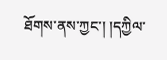ཐོགས་ནས་ཀྱང་། །དཀྱིལ་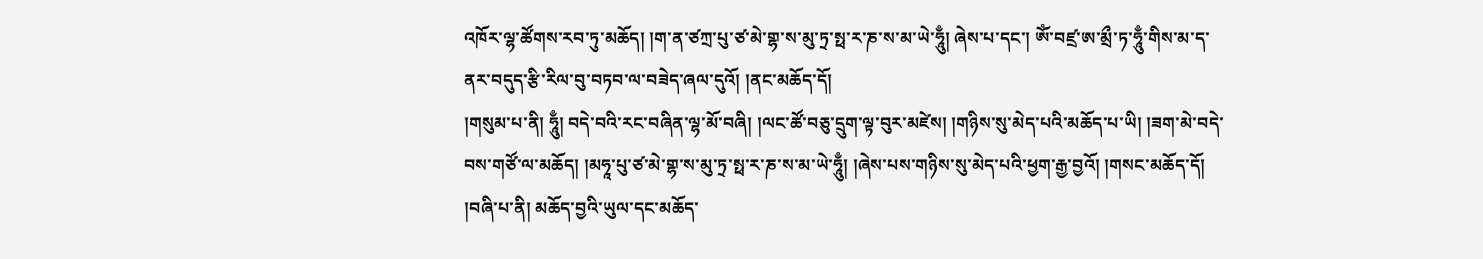འཁོར་ལྷ་ཚོགས་རབ་ཏུ་མཆོད། །ག་ན་ཙཀྲ་པུ་ཙ་མེ་གྷ་ས་མུ་ཏྲ་སྥ་ར་ཎ་ས་མ་ཡེ་ཧཱུྃ། ཞེས་པ་དང་། ཨོཾ་བཛྲ་ཨ་མྲྀ་ཏ་ཧཱུྃ་གིས་མ་ད་ནར་བདུད་རྩི་རིལ་བུ་བཏབ་ལ་བཟེད་ཞལ་དུའོ། །ནང་མཆོད་དོ།
།གསུམ་པ་ནི། ཧཱུྃ། བདེ་བའི་རང་བཞིན་ལྷ་མོ་བཞི། །ལང་ཚོ་བཅུ་དྲུག་ལྟ་བུར་མཛེས། །གཉིས་སུ་མེད་པའི་མཆོད་པ་ཡི། །ཟག་མེ་བདེ་བས་གཙོ་ལ་མཆོད། །མཧཱ་པུ་ཙ་མེ་གྷ་ས་མུ་ཏྲ་སྥ་ར་ཎ་ས་མ་ཡེ་ཧཱུྃ། །ཞེས་པས་གཉིས་སུ་མེད་པའི་ཕྱག་རྒྱ་བྱའོ། །གསང་མཆོད་དོ།
།བཞི་པ་ནི། མཆོད་བྱའི་ཡུལ་དང་མཆོད་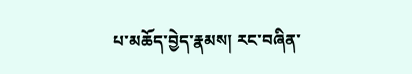པ་མཆོད་བྱེད་རྣམས། རང་བཞིན་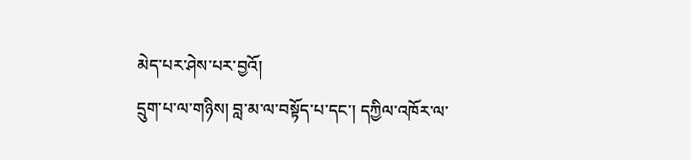མེད་པར་ཤེས་པར་བྱའོ།
དྲུག་པ་ལ་གཉིས། བླ་མ་ལ་བསྟོད་པ་དང་། དཀྱིལ་འཁོར་ལ་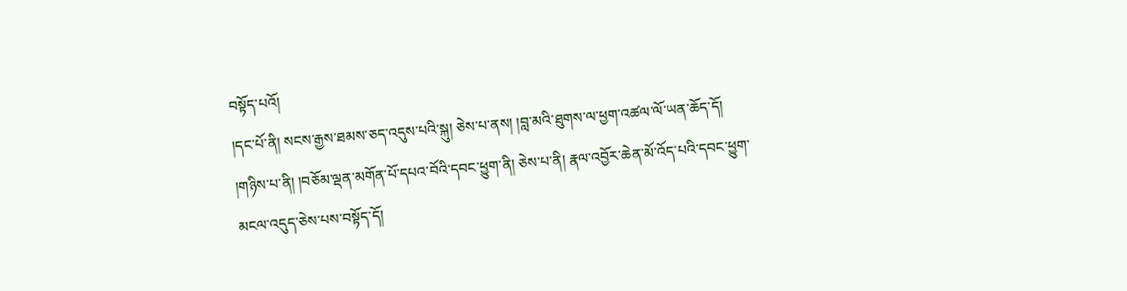བསྟོད་པའོ།
།དང་པོ་ནི། སངས་རྒྱས་ཐམས་ཅད་འདུས་པའི་སྐུ། ཅེས་པ་ནས། །བླ་མའི་ཐུགས་ལ་ཕྱག་འཚལ་ལོ་ཡན་ཆོད་དོ།
།གཉིས་པ་ནི། །བཅོམ་ལྡན་མགོན་པོ་དཔའ་བོའི་དབང་ཕྱུག་ནི། ཅེས་པ་ནི། རྣལ་འབྱོར་ཆེན་མོ་འོད་པའི་དབང་ཕྱུག་མངལ་འདུད་ཅེས་པས་བསྟོད་དོ།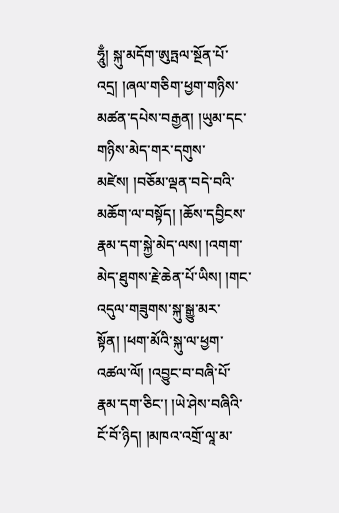ཧཱུྃ། སྐུ་མདོག་ཨུཏྤལ་སྔོན་པོ་འདྲ། །ཞལ་གཅིག་ཕྱག་གཉིས་མཚན་དཔེས་བརྒྱན། །ཡུམ་དང་གཉིས་མེད་གར་དགུས་མཛེས། །བཅོམ་ལྡན་བདེ་བའི་མཆོག་ལ་བསྟོད། །ཆོས་དབྱིངས་རྣམ་དག་སྐྱེ་མེད་ལས། །འགག་མེད་ཐུགས་རྗེ་ཆེན་པོ་ཡིས། །གང་འདུལ་གཟུགས་སྐུ་སྒྱུ་མར་སྟོན། །ཕག་མོའི་སྐུ་ལ་ཕྱག་འཚལ་ལོ། །འབྱུང་བ་བཞི་པོ་རྣམ་དག་ཅིང་། །ཡེ་ཤེས་བཞིའི་ངོ་བོ་ཉིད། །མཁའ་འགྲོ་ལཱ་མ་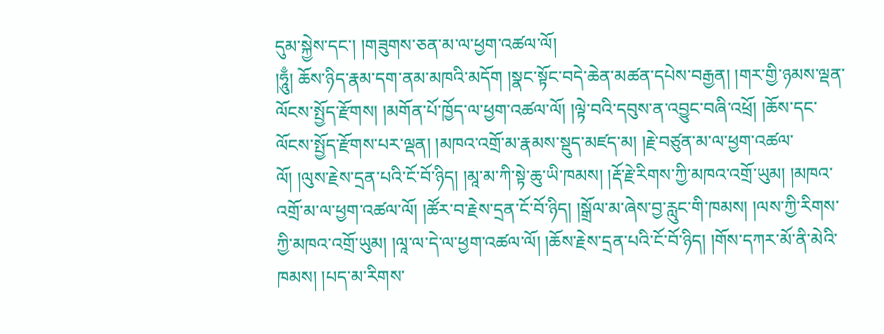དུམ་སྐྱེས་དང་། །གཟུགས་ཅན་མ་ལ་ཕྱག་འཚལ་ལོ།
།ཧཱུྃ། ཆོས་ཉིད་རྣམ་དག་ནམ་མཁའི་མདོག །སྣང་སྟོང་བདེ་ཆེན་མཚན་དཔེས་བརྒྱན། །གར་གྱི་ཉམས་ལྡན་ལོངས་སྤྱོད་རྫོགས། །མགོན་པོ་ཁྱོད་ལ་ཕྱག་འཚལ་ལོ། །ལྟེ་བའི་དབུས་ན་འབྱུང་བཞི་འཕྲོ། །ཆོས་དང་ལོངས་སྤྱོད་རྫོགས་པར་ལྡན། །མཁའ་འགྲོ་མ་རྣམས་སྡུད་མཛད་མ། །རྗེ་བཙུན་མ་ལ་ཕྱག་འཚལ་ལོ། །ལུས་རྗེས་དྲན་པའི་ངོ་བོ་ཉིད། །མཱ་མ་ཀི་སྟེ་ཆུ་ཡི་ཁམས། །རྡོ་རྗེ་རིགས་ཀྱི་མཁའ་འགྲོ་ཡུམ། །མཁའ་འགྲོ་མ་ལ་ཕྱག་འཚལ་ལོ། །ཚོར་བ་རྗེས་དྲན་ངོ་བོ་ཉིད། །སྒྲོལ་མ་ཞེས་བྱ་རླུང་གི་ཁམས། །ལས་ཀྱི་རིགས་ཀྱི་མཁའ་འགྲོ་ཡུམ། །ལཱ་ལ་དེ་ལ་ཕྱག་འཚལ་ལོ། །ཆོས་རྗེས་དྲན་པའི་ངོ་བོ་ཉིད། །གོས་དཀར་མོ་ནི་མེའི་ཁམས། །པད་མ་རིགས་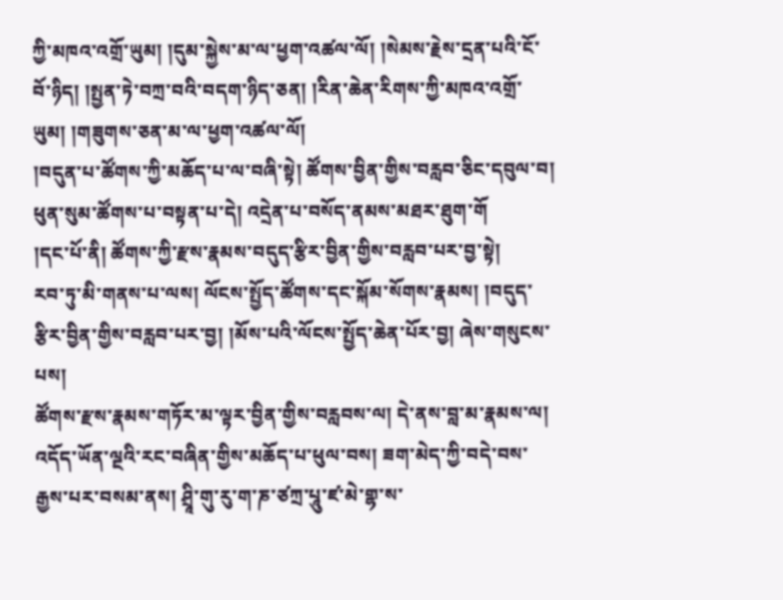ཀྱི་མཁའ་འགྲོ་ཡུམ། །དུམ་སྐྱེས་མ་ལ་ཕྱག་འཚལ་ལོ། །སེམས་རྗེས་དྲན་པའི་ངོ་བོ་ཉིད། །སྤྱན་ཏེ་བཀྲ་བའི་བདག་ཉིད་ཅན། །རིན་ཆེན་རིགས་ཀྱི་མཁའ་འགྲོ་ཡུམ། །གཟུགས་ཅན་མ་ལ་ཕྱག་འཚལ་ལོ།
།བདུན་པ་ཚོགས་ཀྱི་མཆོད་པ་ལ་བཞི་སྟེ། ཚོགས་བྱིན་གྱིས་བརླབ་ཅིང་དབུལ་བ། ཕུན་སུམ་ཚོགས་པ་བསྟན་པ་དེ། འདྲེན་པ་བསོད་ནམས་མཐར་ཐུག་གོ
།དང་པོ་ནི། ཚོགས་ཀྱི་རྫས་རྣམས་བདུད་རྩིར་བྱིན་གྱིས་བརླབ་པར་བྱ་སྟེ།
རབ་ཏུ་མི་གནས་པ་ལས། ལོངས་སྤྱོད་ཚོགས་དང་སྐོམ་སོགས་རྣམས། །བདུད་རྩིར་བྱིན་གྱིས་བརླབ་པར་བྱ། །མོས་པའི་ལོངས་སྤྱོད་ཆེན་པོར་བྱ། ཞེས་གསུངས་པས།
ཚོགས་རྫས་རྣམས་གཏོར་མ་ལྟར་བྱིན་གྱིས་བརླབས་ལ། དེ་ནས་བླ་མ་རྣམས་ལ། འདོད་ཡོན་ལྔའི་རང་བཞིན་གྱིས་མཆོད་པ་ཕུལ་བས། ཟག་མེད་ཀྱི་བདེ་བས་རྒྱས་པར་བསམ་ནས། ཤྲཱི་གུ་རུ་ག་ཎ་ཙཀྲ་པཱུ་ཛ་མེ་གྷ་ས་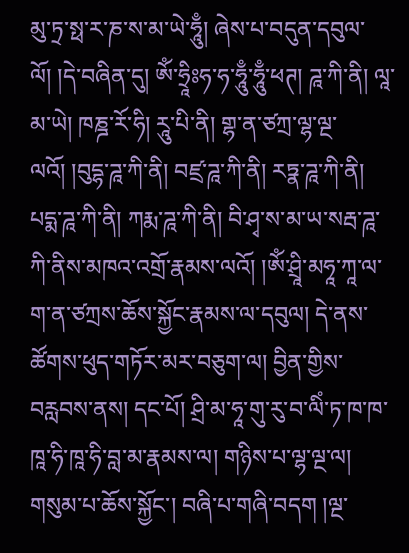མུ་ཏྲ་སྥ་ར་ཎ་ས་མ་ཡེ་ཧཱུྃ། ཞེས་པ་བདུན་དབུལ་ལོ། །དེ་བཞིན་དུ། ཨོཾ་ཧྲཱིཿཧ་ཧ་ཧཱུྃ་ཧཱུྃ་ཕཊ། ཌཱ་ཀི་ནི། ལཱ་མ་ཡེ། ཁཎྜ་རོ་ཧི། རཱུ་པི་ནི། གྷ་ན་ཙཀྲ་ལྷ་ལྔ་ལའོ། །བུདྷ་ཌཱ་ཀི་ནི། བཛྲ་ཌཱ་ཀི་ནི། རཏྣ་ཌཱ་ཀི་ནི། པདྨ་ཌཱ་ཀི་ནི། ཀརྨ་ཌཱ་ཀི་ནི། བི་ཤྭ་ས་མ་ཡ་སརྦ་ཌཱ་ཀི་ནིས་མཁའ་འགྲོ་རྣམས་ལའོ། །ཨོཾ་ཤྲཱི་མཧཱ་ཀཱ་ལ་ག་ན་ཙཀྲས་ཆོས་སྐྱོང་རྣམས་ལ་དབུལ། དེ་ནས་ཚོགས་ཕུད་གཏོར་མར་བཅུག་ལ། བྱིན་གྱིས་བརླབས་ནས། དང་པོ། ཤྲི་མ་ཧཱ་གུ་རུ་བ་ལིཾ་ཏ་ཁ་ཁ་ཁཱ་ཧི་ཁཱ་ཧི་བླ་མ་རྣམས་ལ། གཉིས་པ་ལྷ་ལྔ་ལ། གསུམ་པ་ཆོས་སྐྱོང་། བཞི་པ་གཞི་བདག །ལྔ་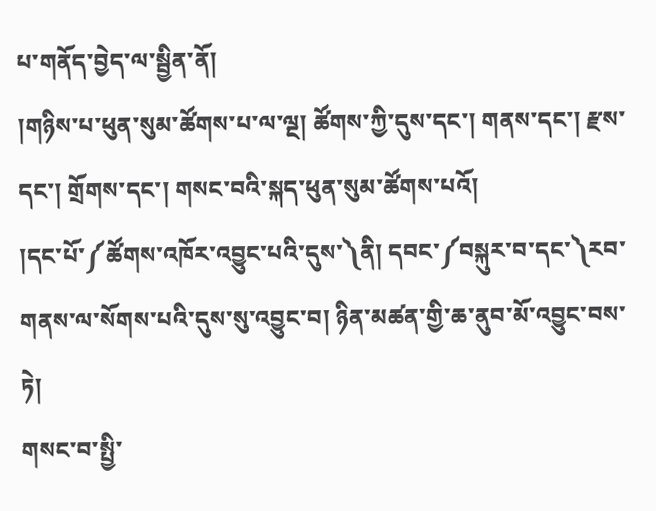པ་གནོད་བྱེད་ལ་སྦྱིན་ནོ།
།གཉིས་པ་ཕུན་སུམ་ཚོགས་པ་ལ་ལྔ། ཚོགས་ཀྱི་དུས་དང་། གནས་དང་། རྫས་དང་། གྲོགས་དང་། གསང་བའི་སྐད་ཕུན་སུམ་ཚོགས་པའོ།
།དང་པོ་༼ཚོགས་འཁོར་འབྱུང་པའི་དུས་༽ནི། དབང་༼བསྐུར་བ་དང་༽རབ་གནས་ལ་སོགས་པའི་དུས་སུ་འབྱུང་བ། ཉིན་མཚན་གྱི་ཆ་ནུབ་མོ་འབྱུང་བས་ཏེ།
གསང་བ་སྤྱི་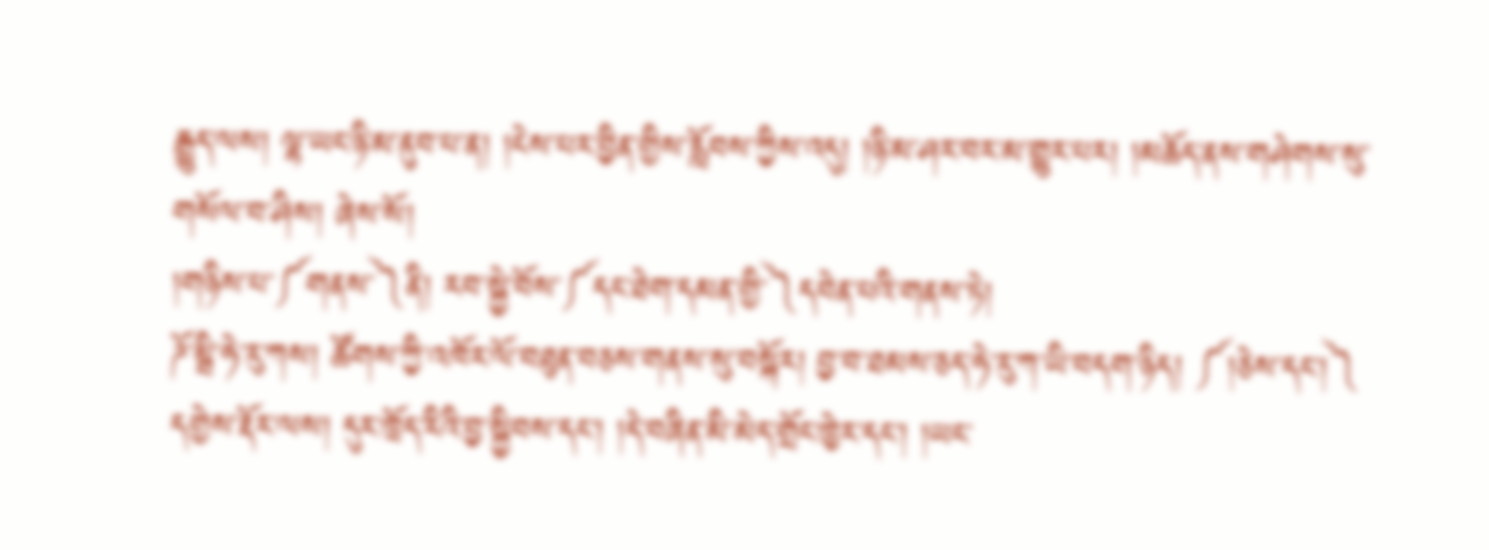རྒྱུད་ལས། ལྷ་ཡང་ཉི་མ་ནུབ་པ་ན། །ངེས་པར་བྱིན་གྱིས་རློབས་ཀྱིས་འདུ། །ཉི་མ་ཤར་བར་མ་གྱུར་པར། །མཆོད་ནས་གཤེགས་སུ་གསོལ་བ་ཤིས། ཞེས་སོ།
།གཉིས་པ་༼གནས་༽ནི། རབ་སྐྱེ་བོས་༼དང་ཐེག་དམན་གྱི་༽དབེན་པའི་གནས་ཏེ།
ཌོ་མྦི་ཧེ་རུ་ཀས། ཚོགས་ཀྱི་འཁོར་ལོ་བཐུན་བཅས་གནས་སུ་བསྐོར། བྱ་བ་ཐམས་ཅད་ཧེ་རུ་ཀ་ཡི་བདག་ཉིད། ༼།ཅེས་དང་།༽
དགྱེས་རྡོར་ལས། དུར་ཁྲོད་རིའི་བྱ་སྐྱིབས་དང་། །དེ་བཞིན་མི་མེད་གྲོང་ཁྱེར་དང་། །ཡང་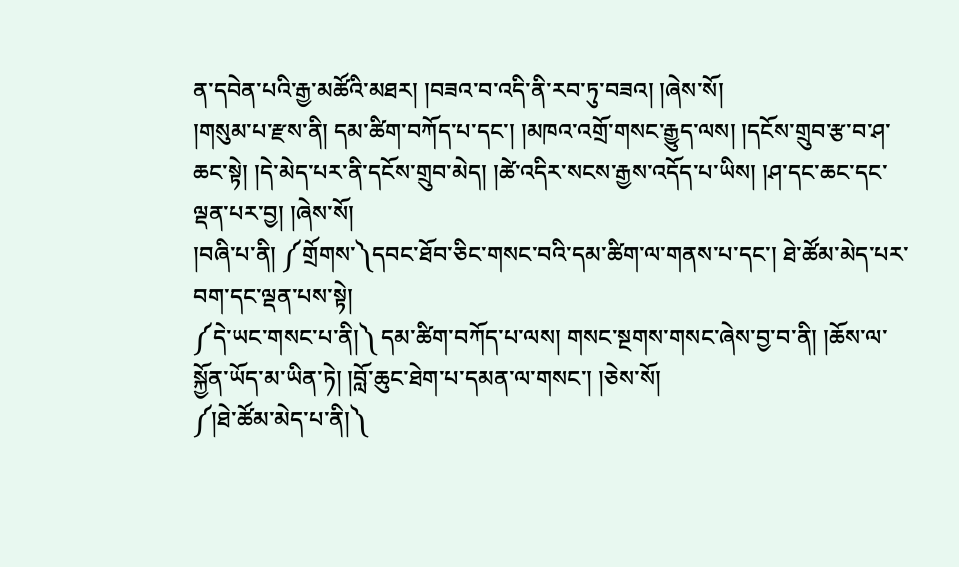ན་དབེན་པའི་རྒྱ་མཚོའི་མཐར། །བཟའ་བ་འདི་ནི་རབ་ཏུ་བཟའ། །ཞེས་སོ།
།གསུམ་པ་རྫས་ནི། དམ་ཚིག་བཀོད་པ་དང་། །མཁའ་འགྲོ་གསང་རྒྱུད་ལས། །དངོས་གྲུབ་རྩ་བ་ཤ་ཆང་སྟེ། །དེ་མེད་པར་ནི་དངོས་གྲུབ་མེད། །ཚེ་འདིར་སངས་རྒྱས་འདོད་པ་ཡིས། །ཤ་དང་ཆང་དང་ལྡན་པར་བྱ། །ཞེས་སོ།
།བཞི་པ་ནི། ༼གྲོགས་༽དབང་ཐོབ་ཅིང་གསང་བའི་དམ་ཚིག་ལ་གནས་པ་དང་། ཐེ་ཚོམ་མེད་པར་བག་དང་ལྡན་པས་སྟེ།
༼དེ་ཡང་གསང་པ་ནི།༽ དམ་ཚིག་བཀོད་པ་ལས། གསང་སྔགས་གསང་ཞེས་བྱ་བ་ནི། །ཆོས་ལ་སྐྱོན་ཡོད་མ་ཡིན་ཏེ། །བློ་ཆུང་ཐེག་པ་དམན་ལ་གསང་། །ཅེས་སོ།
༼།ཐེ་ཚོམ་མེད་པ་ནི།༽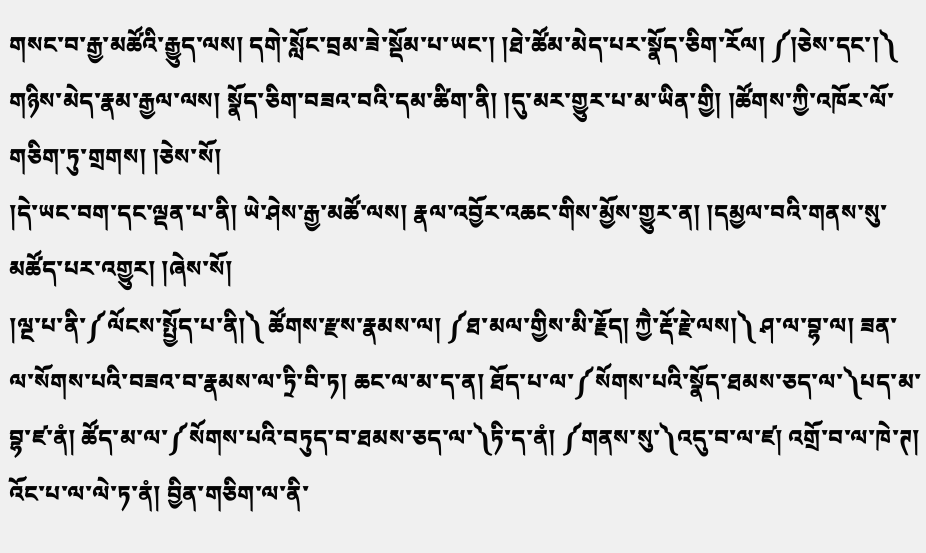གསང་བ་རྒྱ་མཚོའི་རྒྱུད་ལས། དགེ་སློང་བྲམ་ཟེ་སྡོམ་པ་ཡང་། །ཐེ་ཚོམ་མེད་པར་སྣོད་ཅིག་རོལ། ༼།ཅེས་དང་།༽
གཉིས་མེད་རྣམ་རྒྱལ་ལས། སྣོད་ཅིག་བཟའ་བའི་དམ་ཚིག་ནི། །དུ་མར་གྱུར་པ་མ་ཡིན་གྱི། །ཚོགས་ཀྱི་འཁོར་ལོ་གཅིག་ཏུ་གྲགས། །ཅེས་སོ།
།དེ་ཡང་བག་དང་ལྡན་པ་ནི། ཡེ་ཤེས་རྒྱ་མཚོ་ལས། རྣལ་འབྱོར་འཆང་གིས་མྱོས་གྱུར་ན། །དམྱལ་བའི་གནས་སུ་མཚོད་པར་འགྱུར། །ཞེས་སོ།
།ལྔ་པ་ནི་༼ལོངས་སྤྱོད་པ་ནི།༽ ཚོགས་རྫས་རྣམས་ལ། ༼ཐ་མལ་གྱིས་མི་རྗོད། ཀྱཻ་རྡོ་རྗེ་ལས།༽ ཤ་ལ་བྷ་ལ། ཟན་ལ་སོགས་པའི་བཟའ་བ་རྣམས་ལ་ཏྲི་བི་ཏ། ཆང་ལ་མ་ད་ན། ཐོད་པ་ལ་༼སོགས་པའི་སྣོད་ཐམས་ཅད་ལ་༽པད་མ་བྷ་ཛ་ནཾ། ཚོད་མ་ལ་༼སོགས་པའི་བཏུད་བ་ཐམས་ཅད་ལ་༽ཏི་ད་ནཾ། ༼གནས་སུ་༽འདུ་བ་ལ་ཛ། འགྲོ་བ་ལ་ཁེ་ཊ། འོང་པ་ལ་ལེ་ཏ་ནཾ། བྱིན་གཅིག་ལ་ནི་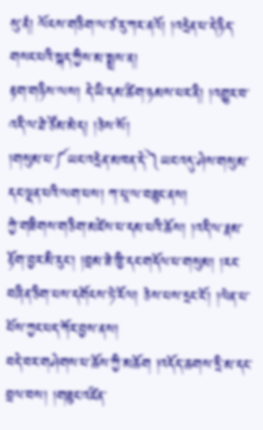སུ་ནཾ། ལོངས་གཅིག་ལ་ཙ་རུ་ཀར་ནའོ། །འདྲེན་པ་དེ་ཉིད་གསང་པའི་སྐད་ཀྱིས་མ་སྨྲས་ན།
རྟག་གཉིས་ལས། དེ་ཡི་དམ་ཚིག་ཉམས་པར་ནི། །འགྱུར་བ་འདི་ལ་ཐེ་ཙོམ་མེད། །ཅེས་སོ།
།གསུམ་པ་༼ཡང་འདྲེན་མཁན་དེ་༽ཡང་འདུ་ཤེས་གསུམ་དང་ལྡན་པའི་ལག་པས། ཀ་པཱ་ལ་བཟུང་ནས།
ཀྱེ་གཟིགས་གཅིག་མཛེས་པ་དམ་པའི་ཆོས། །འདི་ལ་རྣམ་རྟོག་བྱར་མི་རུང་། །བྲམ་ཟེ་ཁྱི་དང་གདོལ་པ་གསུམ། །རང་བཞིན་ཅིག་པས་དགོངས་ཏེ་རོལ། ཅེས་པས་དྲང་ངོ་། །ལེན་པ་པོས་ཀྱང་པད་ཀོར་བྱས་ནས།
བདེ་བར་གཤེགས་པ་ཆོས་ཀྱི་མཆོག །འདོད་ཆགས་དྲི་མ་དང་བྲལ་བས། །གཟུང་འཛིན་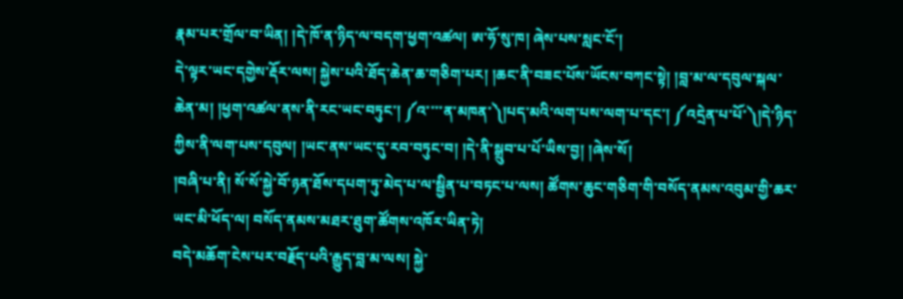རྣམ་པར་གྲོལ་བ་ཡིན། །དེ་ཁོ་ན་ཉིད་ལ་བདག་ཕྱག་འཚལ། ཨ་ཧོ་སུ་ཁ། ཞེས་པས་སླང་ངོ་།
དེ་ལྟར་ཡང་དགྱེས་རྡོར་ལས། སྐྱེས་པའི་ཐོད་ཆེན་ཆ་གཅིག་པར། །ཆང་ནི་བཟང་པོས་ཡོངས་བཀང་སྟེ། །བླ་མ་ལ་དབུལ་སྐལ་ཆེན་མ། །ཕྱག་འཚལ་ནས་ནི་རང་ཡང་བཏུང་། ༼འ་་་་ན་མཁན་༽།པད་མའི་ལག་པས་ལག་པ་དང་། ༼འདྲེན་པ་པོ་༽།དེ་ཉིད་ཀྱིས་ནི་ལག་པས་དབུལ། །ཡང་ནས་ཡང་དུ་རབ་བཏུང་བ། །དེ་ནི་སྒྲུབ་པ་པོ་ཡིས་བྱ། །ཞེས་སོ།
།བཞི་པ་ནི། སོ་སོ་སྐྱེ་བོ་ཉན་ཐོས་དཔག་ཏུ་མེད་པ་ལ་སྦྱིན་པ་བཏང་པ་ལས། ཚོགས་ཆུང་གཅིག་གི་བསོད་ནམས་འབུམ་གྱི་ཆར་ཡང་མི་ཕོད་ལ། བསོད་ནམས་མཐར་ཐུག་ཚོགས་འཁོར་ཡིན་ཏེ།
བདེ་མཆོག་ངེས་པར་བརྗོད་པའི་རྒྱུད་བླ་མ་ལས། སྐྱེ་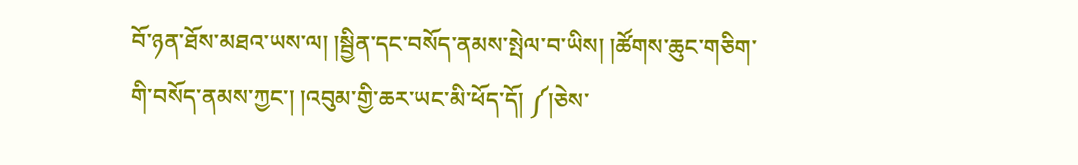བོ་ཉན་ཐོས་མཐའ་ཡས་ལ། །སྦྱིན་དང་བསོད་ནམས་སྤེལ་བ་ཡིས། །ཚོགས་ཆུང་གཅིག་གི་བསོད་ནམས་ཀྱང་། །འབུམ་གྱི་ཆར་ཡང་མི་ཕོད་དོ། ༼།ཅེས་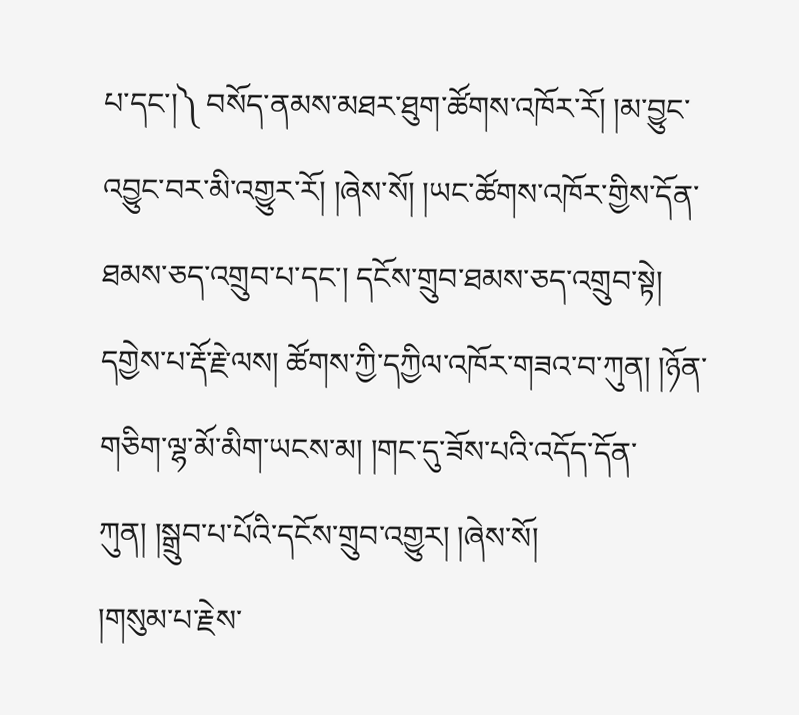པ་དང་།༽ བསོད་ནམས་མཐར་ཐུག་ཚོགས་འཁོར་རོ། །མ་བྱུང་འབྱུང་བར་མི་འགྱུར་རོ། །ཞེས་སོ། །ཡང་ཚོགས་འཁོར་གྱིས་དོན་ཐམས་ཅད་འགྲུབ་པ་དང་། དངོས་གྲུབ་ཐམས་ཅད་འགྲུབ་སྟེ།
དགྱེས་པ་རྡོ་རྗེ་ལས། ཚོགས་ཀྱི་དཀྱིལ་འཁོར་གཟའ་བ་ཀུན། །ཉོན་གཅིག་ལྷ་མོ་མིག་ཡངས་མ། །གང་དུ་ཟོས་པའི་འདོད་དོན་ཀུན། །སྒྲུབ་པ་པོའི་དངོས་གྲུབ་འགྱུར། །ཞེས་སོ།
།གསུམ་པ་རྗེས་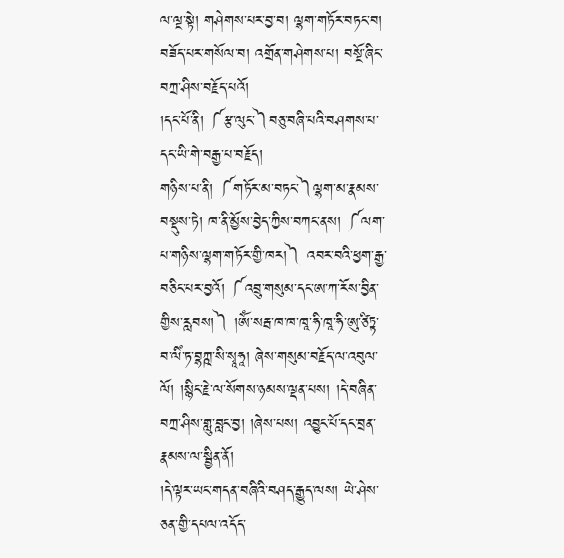ལ་ལྔ་སྟེ། གཤེགས་པར་བྱ་བ། ལྷག་གཏོར་བཏང་བ། བཟོད་པར་གསོལ་བ། འགྲོན་གཤེགས་པ། བསྔོ་ཞིང་བཀྲ་ཤིས་བརྗོད་པའོ།
།དང་པོ་ནི། ༼རྩ་ལུང་༽བཅུ་བཞི་པའི་བཤགས་པ་དང་ཡི་གེ་བརྒྱ་པ་བརྗོད།
གཉིས་པ་ནི། ༼གཏོར་མ་བཏང་༽ལྷག་མ་རྣམས་བསྡུས་ཏེ། ཁ་ནི་མྱོས་བྱེད་ཀྱིས་བཀང་ནས། ༼ལག་པ་གཉིས་ལྷག་གཏོར་གྱི་ཁར།༽ འབར་བའི་ཕྱག་རྒྱ་བཅིང་པར་བྱའོ། ༼འབྲུ་གསུམ་དང་ཨ་ཀ་རོས་བྱིན་གྱིས་རླབས།༽ །ཨོཾ་སརྦ་ཁ་ཁ་ཁཱ་ཧི་ཁཱ་ཧི་ཨུ་ཙིཏྟ་བ་ལིཾ་ཏ་བྷཀྵ་སི་སྭཱཧཱ། ཞེས་གསུམ་བརྗོད་ལ་འབུལ་ལོ། །སྙིང་རྗེ་ལ་སོགས་ཉམས་ལྡན་པས། །དེ་བཞིན་བཀྲ་ཤིས་གླུ་བླང་བྱ། །ཞེས་པས། འབྱུང་པོ་དང་བྲན་རྣམས་ལ་སྦྱིན་ནོ།
།དེ་ལྟར་ཡང་གདན་བཞིའི་བཤད་རྒྱུད་ལས། ཡེ་ཤེས་ཅན་གྱི་དཔལ་འདོད་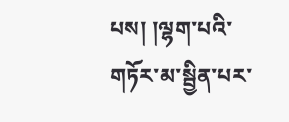པས། །ལྷག་པའི་གཏོར་མ་སྦྱིན་པར་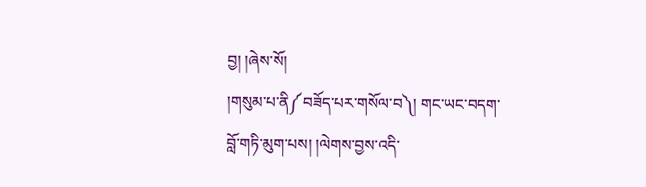བྱ། །ཞེས་སོ།
།གསུམ་པ་ནི༼བཟོད་པར་གསོལ་བ༽། གང་ཡང་བདག་བློ་གཏི་མུག་པས། །ལེགས་བྱས་འདི་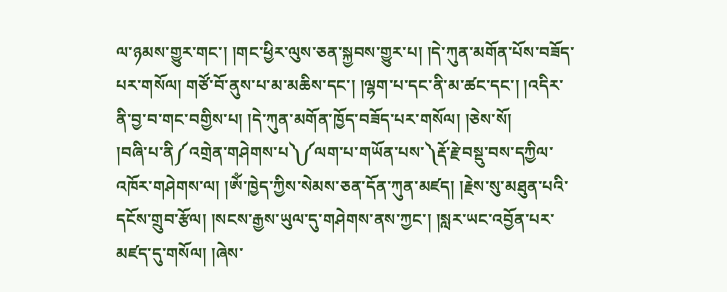ལ་ཉམས་གྱུར་གང་། །གང་ཕྱིར་ལུས་ཅན་སྐྱབས་གྱུར་པ། །དེ་ཀུན་མགོན་པོས་བཟོད་པར་གསོལ། གཙོ་བོ་ནུས་པ་མ་མཆིས་དང་། །ལྷག་པ་དང་ནི་མ་ཚང་དང་། །འདིར་ནི་བྱ་བ་གང་བགྱིས་པ། །དེ་ཀུན་མགོན་ཁྱོད་བཟོད་པར་གསོལ། །ཅེས་སོ།
།བཞི་པ་ནི༼འགྲེན་གཤེགས་པ༽༼ལག་པ་གཡོན་པས་༽རྡོ་རྗེ་བསྡུ་བས་དཀྱིལ་འཁོར་གཤེགས་ལ། །ཨོཾ་ཁྱེད་ཀྱིས་སེམས་ཅན་དོན་ཀུན་མཛད། །རྗེས་སུ་མཐུན་པའི་དངོས་གྲུབ་རྩོལ། །སངས་རྒྱས་ཡུལ་དུ་གཤེགས་ནས་ཀྱང་། །སླར་ཡང་འབྱོན་པར་མཛད་དུ་གསོལ། །ཞེས་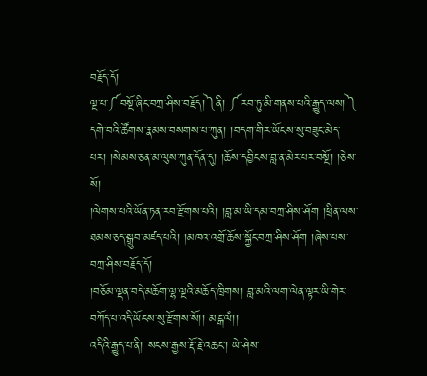བརྗོད་དོ།
ལྔ་པ་༼བསྔོ་ཞིང་བཀྲ་ཤིས་བརྗོད།༽ནི། ༼རབ་ཏུ་མི་གནས་པའི་རྒྱུད་ལས།༽ དགེ་བའི་ཚོགས་རྣམས་བསགས་པ་ཀུན། །བདག་གིར་ཡོངས་སུ་བཟུང་མེད་པར། །སེམས་ཅན་མ་ལུས་ཀུན་དོན་དུ། །ཆོས་དབྱིངས་བླ་ན་མེར་པར་བསྔོ། །ཅེས་སོ།
།ལེགས་པའི་ཡོན་ཏན་རབ་རྫོགས་པའི། །བླ་མ་ཡི་དམ་བཀྲ་ཤིས་ཤོག །ཕྲིན་ལས་ཐམས་ཅད་སྒྲུབ་མཛད་པའི། །མཁའ་འགྲོ་ཆོས་སྐྱོང་བཀྲ་ཤིས་ཤོག །ཞེས་པས་བཀྲ་ཤིས་བརྗོད་དོ།
།བཅོམ་ལྡན་བདེ་མཆོག་ལྷ་ལྔའི་མཆོད་ཁྲིགས། བླ་མའི་ལག་ལེན་ལྟར་ཡི་གེར་བཀོད་པ་འདི་ཡོངས་སུ་རྫོགས་སོ།། མངྒ་ལཾ།།
འདིའི་རྒྱུད་པ་ནི། སངས་རྒྱས་རྡོ་རྗེ་འཆང་། ཡེ་ཤེས་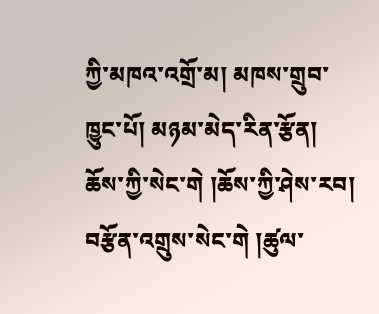ཀྱི་མཁའ་འགྲོ་མ། མཁས་གྲུབ་ཁྱུང་པོ། མཉམ་མེད་རིན་རྩོན། ཆོས་ཀྱི་སེང་གེ །ཆོས་ཀྱི་ཤེས་རབ། བརྩོན་འགྲུས་སེང་གེ །ཚུལ་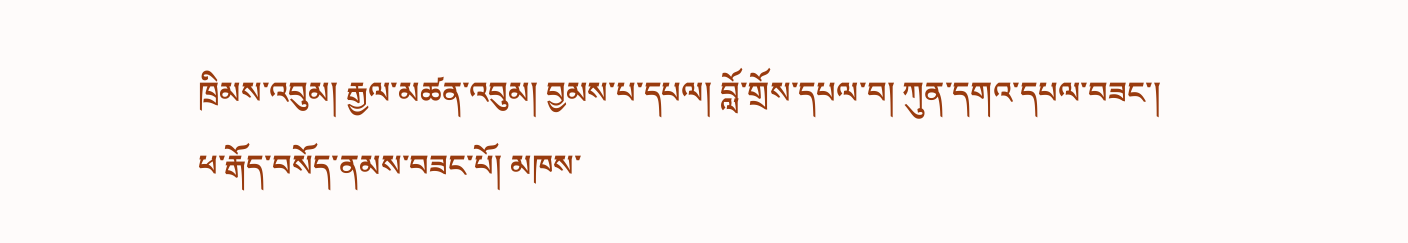ཁྲིམས་འབུམ། རྒྱལ་མཚན་འབུམ། བྱམས་པ་དཔལ། བློ་གྲོས་དཔལ་བ། ཀུན་དགའ་དཔལ་བཟང་། ཕ་རྒོད་བསོད་ནམས་བཟང་པོ། མཁས་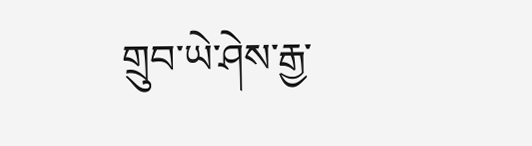གྲུབ་ཡེ་ཤེས་རྒྱ་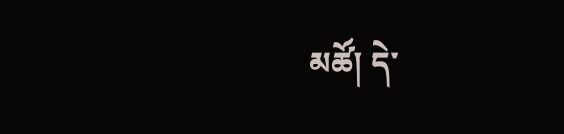མཚོ། དེ་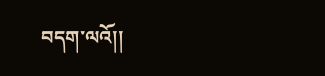བདག་ལའོ།།